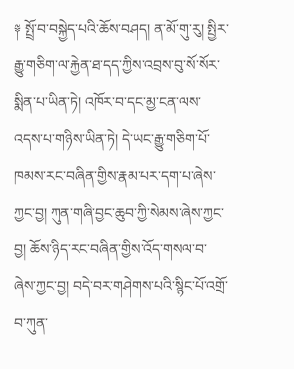༈ སྤྲོ་བ་བསྐྱེད་པའི་ཆོས་བཤད། ན་མོ་གུ་རུ། སྤྱིར་རྒྱུ་གཅིག་ལ་རྐྱེན་ཐ་དད་ཀྱིས་འབྲས་བུ་སོ་སོར་སྨིན་པ་ཡིན་ཏེ། འཁོར་བ་དང་མྱ་ངན་ལས་འདས་པ་གཉིས་ཡིན་ཏེ། དེ་ཡང་རྒྱུ་གཅིག་པོ་ཁམས་རང་བཞིན་གྱིས་རྣམ་པར་དག་པ་ཞེས་ཀྱང་བྱ། ཀུན་གཞི་བྱང་ཆུབ་ཀྱི་སེམས་ཞེས་ཀྱང་བྱ། ཆོས་ཉིད་རང་བཞིན་གྱིས་འོད་གསལ་བ་ཞེས་ཀྱང་བྱ། བདེ་བར་གཤེགས་པའི་སྙིང་པོ་འགྲོ་བ་ཀུན་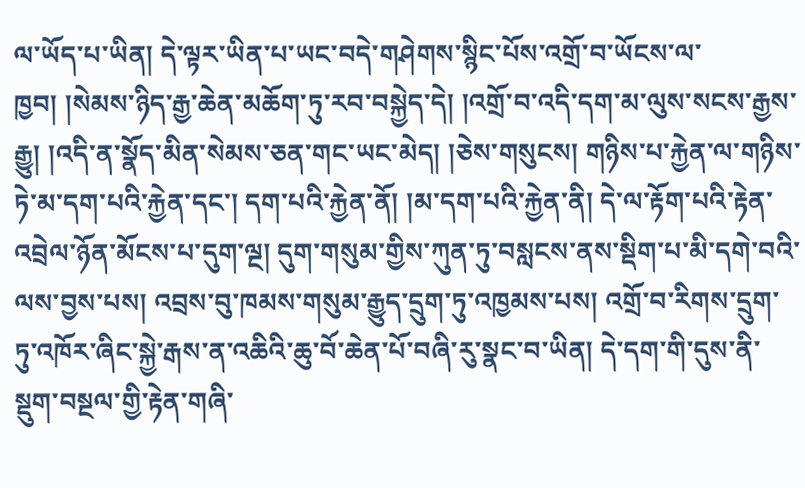ལ་ཡོད་པ་ཡིན། དེ་ལྟར་ཡིན་པ་ཡང་བདེ་གཤེགས་སྙིང་པོས་འགྲོ་བ་ཡོངས་ལ་ཁྱབ། །སེམས་ཉིད་རྒྱ་ཆེན་མཆོག་ཏུ་རབ་བསྐྱེད་དེ། །འགྲོ་བ་འདི་དག་མ་ལུས་སངས་རྒྱས་རྒྱུ། །འདི་ན་སྣོད་མིན་སེམས་ཅན་གང་ཡང་མེད། །ཅེས་གསུངས། གཉིས་པ་རྐྱེན་ལ་གཉིས་ཏེ་མ་དག་པའི་རྐྱེན་དང་། དག་པའི་རྐྱེན་ནོ། །མ་དག་པའི་རྐྱེན་ནི། དེ་ལ་རྟོག་པའི་རྟེན་འབྲེལ་ཉོན་མོངས་པ་དུག་ལྔ། དུག་གསུམ་གྱིས་ཀུན་ཏུ་བསླངས་ནས་སྡིག་པ་མི་དགེ་བའི་ལས་བྱས་པས། འབྲས་བུ་ཁམས་གསུམ་རྒྱུད་དྲུག་ཏུ་འཁྱམས་པས། འགྲོ་བ་རིགས་དྲུག་ཏུ་འཁོར་ཞིང་སྐྱེ་རྒས་ན་འཆིའི་ཆུ་བོ་ཆེན་པོ་བཞི་རུ་སྣང་བ་ཡིན། དེ་དག་གི་དུས་ནི་སྡུག་བསྔལ་གྱི་རྟེན་གཞི་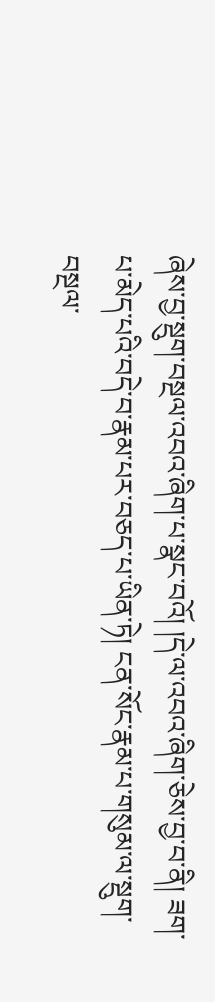ཞེས་བྱ་སྡུག་བསྔལ་འབའ་ཞིག་པ་སྣང་བའོ། །དེ་ལ་འབའ་ཞིག་ཅེས་བྱ་བ་ནི། ཟག་པ་མེད་པའི་བདེ་བ་རྣམ་པར་བཅད་པ་ཡིན་ཏེ། ངན་སོང་རྣམ་པ་གསུམ་ལ་སྡུག་བསྔལ་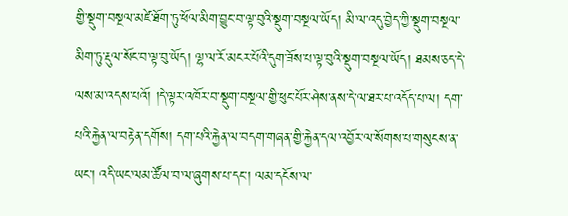གྱི་སྡུག་བསྔལ་མཛེ་ཐོག་ཏུ་ཕོལ་མིག་བྱུང་བ་ལྟ་བུའི་སྡུག་བསྔལ་ཡོད། མི་ལ་འདུ་བྱེད་ཀྱི་སྡུག་བསྔལ་མིག་ཏུ་རྡུལ་སོང་བ་ལྟ་བུ་ཡོད། ལྷ་ལ་རོ་མངར་པོའི་དུག་ཟོས་པ་ལྟ་བུའི་སྡུག་བསྔལ་ཡོད། ཐམས་ཅད་དེ་ལས་མ་འདས་པའོ། །དེ་ལྟར་འཁོར་བ་སྡུག་བསྔལ་གྱི་ཕུང་པོར་ཤེས་ནས་དེ་ལ་ཐར་པ་འདོད་པ་ལ། དག་པའི་རྐྱེན་ལ་བརྟེན་དགོས། དག་པའི་རྐྱེན་ལ་བདག་གཞན་གྱི་རྐྱེན་དལ་འབྱོར་ལ་སོགས་པ་གསུངས་ན་ཡང་། འདི་ཡང་ལམ་ཚོལ་བ་ལ་ཞུགས་པ་དང་། ལམ་དངོས་ལ་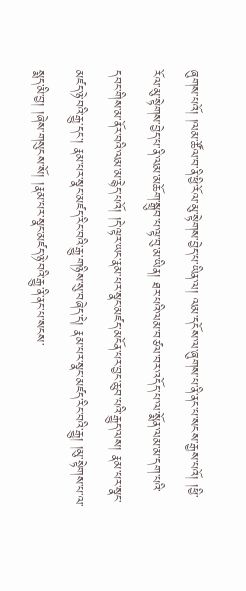ཞུགས་པའོ། །ལམ་ཚོལ་བ་ནི་ཕྱི་རོལ་མུ་སྟེགས་བྱེད་པ་ཡིན་ལ། ལམ་དངོས་ལ་ཞུགས་པ་ནི་ནང་པ་སངས་རྒྱས་པའོ། །ཕྱི་རོལ་མུ་སྟེགས་བྱེད་པ་ནི་ལམ་མཆོག་སྒྲུབ་པ་ལྟ་བུ་མ་ཡིན། ཐར་པའི་ལམ་བཙལ་བར་འདོད་པ་ལ་སྨོན་ལམ་མ་དག་པའི་དབང་གིས་མ་ནོར་བའི་ལམ་མ་རྙེད་པའོ། །དེ་ལྟར་ཡང་རྣམ་པར་སྣང་མཛད་མངོན་པར་བྱང་ཆུབ་པའི་རྒྱུད་ལས། རྣམ་པར་སྣང་མཛད་ཉེ་བའི་རྒྱུ་དང་། རྣམ་པར་སྣང་མཛད་རིང་བའི་རྒྱུ་གཉིས་སུ་བཞེད་དེ། རྣམ་པར་སྣང་མཛད་རིང་བའི་རྒྱུ། །མུ་སྟེགས་པ་ལ་སྨད་མི་བྱ། །ཞེས་གསུངས་སོ། །རྣམ་པར་སྣང་མཛད་ཉེ་བའི་རྒྱུ་ནི་ནང་པ་སངས་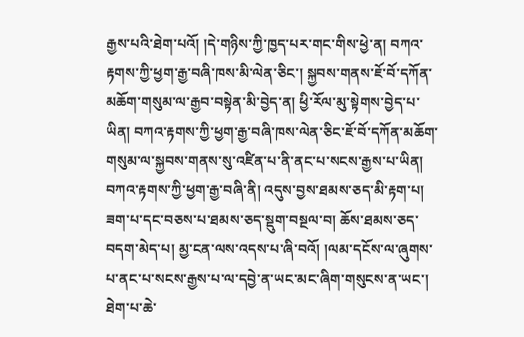རྒྱས་པའི་ཐེག་པའོ། །དེ་གཉིས་ཀྱི་ཁྱད་པར་གང་གིས་ཕྱེ་ན། བཀའ་རྟགས་ཀྱི་ཕྱག་རྒྱ་བཞི་ཁས་མི་ལེན་ཅིང་། སྐྱབས་གནས་ཇོ་བོ་དཀོན་མཆོག་གསུམ་ལ་རྒྱབ་བསྟེན་མི་བྱེད་ན། ཕྱི་རོལ་མུ་སྟེགས་བྱེད་པ་ཡིན། བཀའ་རྟགས་ཀྱི་ཕྱག་རྒྱ་བཞི་ཁས་ལེན་ཅིང་ཇོ་བོ་དཀོན་མཆོག་གསུམ་ལ་སྐྱབས་གནས་སུ་འཛིན་པ་ནི་ནང་པ་སངས་རྒྱས་པ་ཡིན། བཀའ་རྟགས་ཀྱི་ཕྱག་རྒྱ་བཞི་ནི། འདུས་བྱས་ཐམས་ཅད་མི་རྟག་པ། ཟག་པ་དང་བཅས་པ་ཐམས་ཅད་སྡུག་བསྔལ་བ། ཆོས་ཐམས་ཅད་བདག་མེད་པ། མྱ་ངན་ལས་འདས་པ་ཞི་བའོ། །ལམ་དངོས་ལ་ཞུགས་པ་ནང་པ་སངས་རྒྱས་པ་ལ་དབྱེ་ན་ཡང་མང་ཞིག་གསུངས་ན་ཡང་། ཐེག་པ་ཆེ་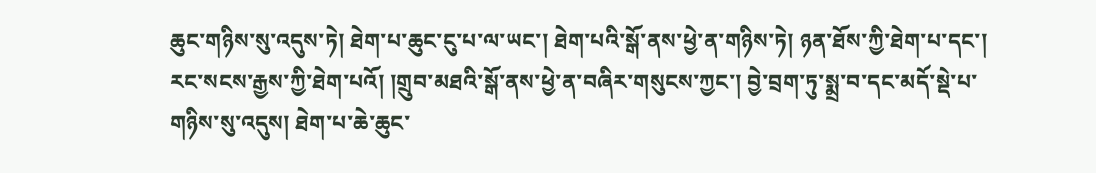ཆུང་གཉིས་སུ་འདུས་ཏེ། ཐེག་པ་ཆུང་ངུ་པ་ལ་ཡང་། ཐེག་པའི་སྒོ་ནས་ཕྱེ་ན་གཉིས་ཏེ། ཉན་ཐོས་ཀྱི་ཐེག་པ་དང་། རང་སངས་རྒྱས་ཀྱི་ཐེག་པའོ། །གྲུབ་མཐའི་སྒོ་ནས་ཕྱེ་ན་བཞིར་གསུངས་ཀྱང་། བྱེ་བྲག་ཏུ་སྨྲ་བ་དང་མདོ་སྡེ་པ་གཉིས་སུ་འདུས། ཐེག་པ་ཆེ་ཆུང་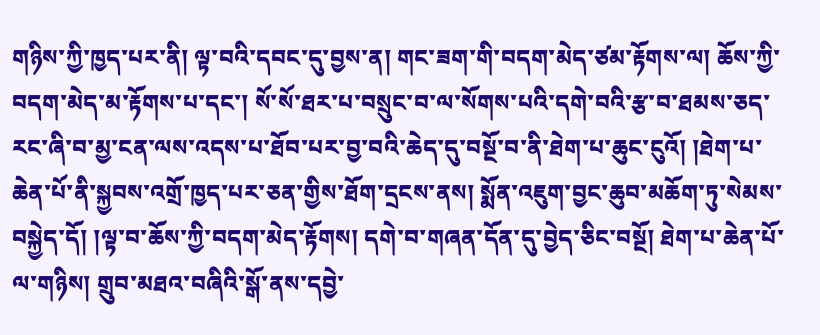གཉིས་ཀྱི་ཁྱད་པར་ནི། ལྟ་བའི་དབང་དུ་བྱས་ན། གང་ཟག་གི་བདག་མེད་ཙམ་རྟོགས་ལ། ཆོས་ཀྱི་བདག་མེད་མ་རྟོགས་པ་དང་། སོ་སོ་ཐར་པ་བསྲུང་བ་ལ་སོགས་པའི་དགེ་བའི་རྩ་བ་ཐམས་ཅད་རང་ཞི་བ་མྱ་ངན་ལས་འདས་པ་ཐོབ་པར་བྱ་བའི་ཆེད་དུ་བསྔོ་བ་ནི་ཐེག་པ་ཆུང་ངུའོ། །ཐེག་པ་ཆེན་པོ་ནི་སྐྱབས་འགྲོ་ཁྱད་པར་ཅན་གྱིས་ཐོག་དྲངས་ནས། སྨོན་འཇུག་བྱང་ཆུབ་མཆོག་ཏུ་སེམས་བསྐྱེད་དོ། །ལྟ་བ་ཆོས་ཀྱི་བདག་མེད་རྟོགས། དགེ་བ་གཞན་དོན་དུ་བྱེད་ཅིང་བསྔོ། ཐེག་པ་ཆེན་པོ་ལ་གཉིས། གྲུབ་མཐའ་བཞིའི་སྒོ་ནས་དབྱེ་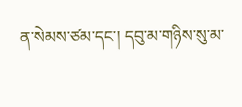ན་སེམས་ཙམ་དང་། དབུ་མ་གཉིས་སུ་མ་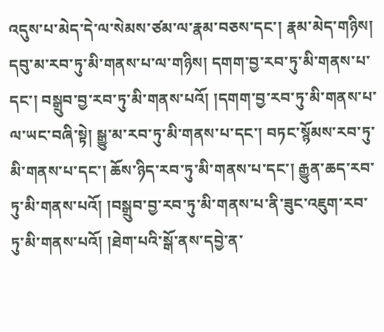འདུས་པ་མེད་དེ་ལ་སེམས་ཙམ་ལ་རྣམ་བཅས་དང་། རྣམ་མེད་གཉིས། དབུ་མ་རབ་ཏུ་མི་གནས་པ་ལ་གཉིས། དགག་བྱ་རབ་ཏུ་མི་གནས་པ་དང་། བསྒྲུབ་བྱ་རབ་ཏུ་མི་གནས་པའོ། །དགག་བྱ་རབ་ཏུ་མི་གནས་པ་ལ་ཡང་བཞི་སྟེ། སྒྱུ་མ་རབ་ཏུ་མི་གནས་པ་དང་། བཏང་སྙོམས་རབ་ཏུ་མི་གནས་པ་དང་། ཆོས་ཉིད་རབ་ཏུ་མི་གནས་པ་དང་། རྒྱུན་ཆད་རབ་ཏུ་མི་གནས་པའོ། །བསྒྲུབ་བྱ་རབ་ཏུ་མི་གནས་པ་ནི་ཟུང་འཇུག་རབ་ཏུ་མི་གནས་པའོ། །ཐེག་པའི་སྒོ་ནས་དབྱེ་ན་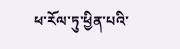ཕ་རོལ་ཏུ་ཕྱིན་པའི་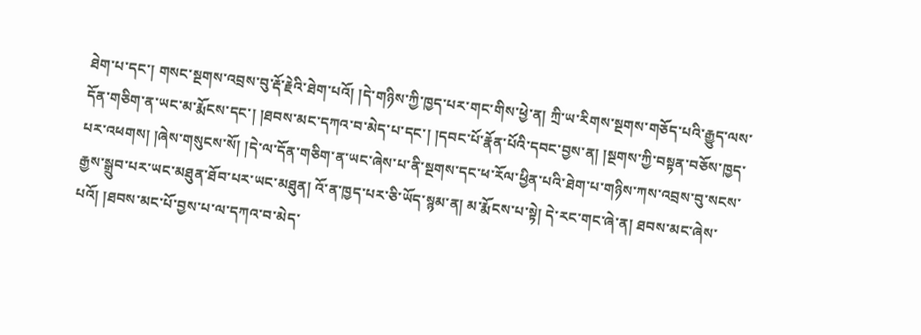ཐེག་པ་དང་། གསང་སྔགས་འབྲས་བུ་རྡོ་རྗེའི་ཐེག་པའོ། །དེ་གཉིས་ཀྱི་ཁྱད་པར་གང་གིས་ཕྱེ་ན། ཀྲི་ཡ་རིགས་སྔགས་གཅོད་པའི་རྒྱུད་ལས་དོན་གཅིག་ན་ཡང་མ་རྨོངས་དང་། །ཐབས་མང་དཀའ་བ་མེད་པ་དང་། །དབང་པོ་རྣོན་པོའི་དབང་བྱས་ན། །སྔགས་ཀྱི་བསྟན་བཅོས་ཁྱད་པར་འཕགས། །ཞེས་གསུངས་སོ། །དེ་ལ་དོན་གཅིག་ན་ཡང་ཞེས་པ་ནི་སྔགས་དང་ཕ་རོལ་ཕྱིན་པའི་ཐེག་པ་གཉིས་ཀས་འབྲས་བུ་སངས་རྒྱས་སྒྲུབ་པར་ཡང་མཐུན་ཐོབ་པར་ཡང་མཐུན། འོ་ན་ཁྱད་པར་ཅི་ཡོད་སྙམ་ན། མ་རྨོངས་པ་སྟེ། དེ་རང་གང་ཞེ་ན། ཐབས་མང་ཞེས་པའོ། །ཐབས་མང་པོ་བྱས་པ་ལ་དཀའ་བ་མེད་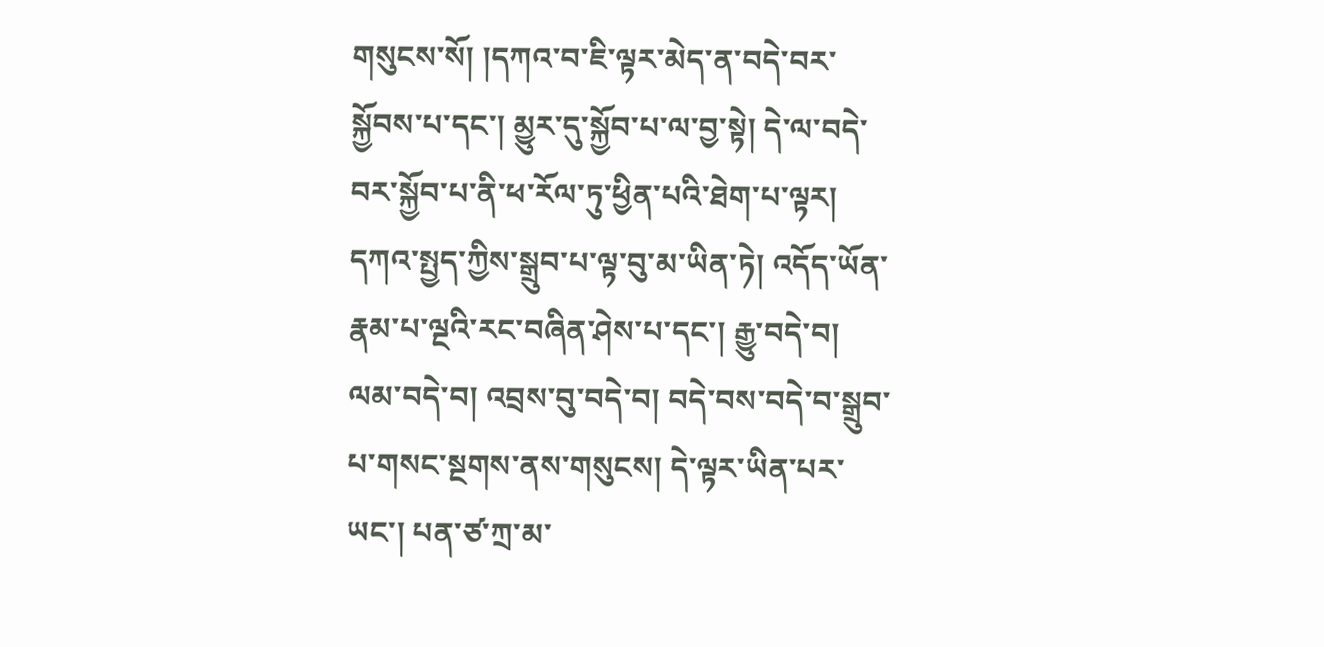གསུངས་སོ། །དཀའ་བ་ཇི་ལྟར་མེད་ན་བདེ་བར་སྐྱོབས་པ་དང་། མྱུར་དུ་སྐྱོབ་པ་ལ་བྱ་སྟེ། དེ་ལ་བདེ་བར་སྐྱོབ་པ་ནི་ཕ་རོལ་ཏུ་ཕྱིན་པའི་ཐེག་པ་ལྟར། དཀའ་སྤྱད་ཀྱིས་སྒྲུབ་པ་ལྟ་བུ་མ་ཡིན་ཏེ། འདོད་ཡོན་རྣམ་པ་ལྔའི་རང་བཞིན་ཤེས་པ་དང་། རྒྱུ་བདེ་བ། ལམ་བདེ་བ། འབྲས་བུ་བདེ་བ། བདེ་བས་བདེ་བ་སྒྲུབ་པ་གསང་སྔགས་ནས་གསུངས། དེ་ལྟར་ཡིན་པར་ཡང་། པན་ཙ་ཀྲ་མ་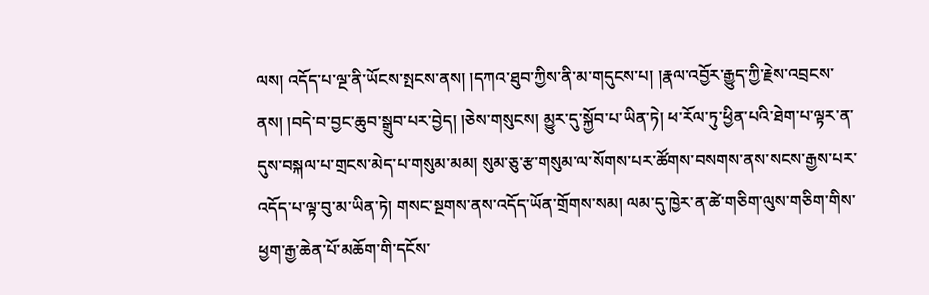ལས། འདོད་པ་ལྔ་ནི་ཡོངས་སྤངས་ནས། །དཀའ་ཐུབ་ཀྱིས་ནི་མ་གདུངས་པ། །རྣལ་འབྱོར་རྒྱུད་ཀྱི་རྗེས་འབྲངས་ནས། །བདེ་བ་བྱང་ཆུབ་སྒྲུབ་པར་བྱེད། །ཅེས་གསུངས། མྱུར་དུ་སྐྱོབ་པ་ཡིན་ཏེ། ཕ་རོལ་ཏུ་ཕྱིན་པའི་ཐེག་པ་ལྟར་ན་དུས་བསྐལ་པ་གྲངས་མེད་པ་གསུམ་མམ། སུམ་ཅུ་རྩ་གསུམ་ལ་སོགས་པར་ཚོགས་བསགས་ནས་སངས་རྒྱས་པར་འདོད་པ་ལྟ་བུ་མ་ཡིན་ཏེ། གསང་སྔགས་ནས་འདོད་ཡོན་གྲོགས་སམ། ལམ་དུ་ཁྱེར་ན་ཚེ་གཅིག་ལུས་གཅིག་གིས་ཕྱག་རྒྱ་ཆེན་པོ་མཆོག་གི་དངོས་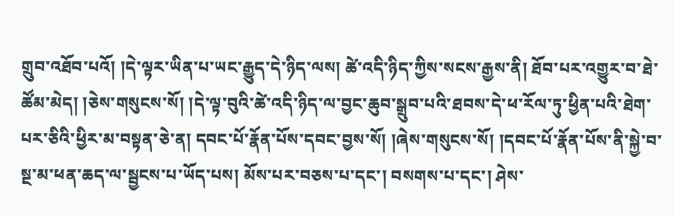གྲུབ་འཐོབ་པའོ། །དེ་ལྟར་ཡིན་པ་ཡང་རྒྱུད་དེ་ཉིད་ལས། ཚེ་འདི་ཉིད་ཀྱིས་སངས་རྒྱས་ནི། ཐོབ་པར་འགྱུར་བ་ཐེ་ཚོམ་མེད། །ཅེས་གསུངས་སོ། །དེ་ལྟ་བུའི་ཚེ་འདི་ཉིད་ལ་བྱང་ཆུབ་སྒྲུབ་པའི་ཐབས་དེ་ཕ་རོལ་ཏུ་ཕྱིན་པའི་ཐེག་པར་ཅིའི་ཕྱིར་མ་བསྟན་ཅེ་ན། དབང་པོ་རྣོན་པོས་དབང་བྱས་སོ། །ཞེས་གསུངས་སོ། །དབང་པོ་རྣོན་པོས་ནི་སྐྱེ་བ་སྔ་མ་ཕན་ཆད་ལ་སྦྱངས་པ་ཡོད་པས། མོས་པར་བཅས་པ་དང་། བསགས་པ་དང་། ཤེས་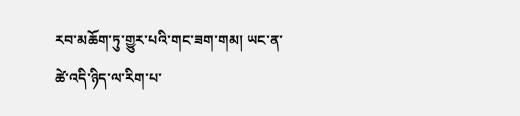རབ་མཆོག་ཏུ་གྱུར་པའི་གང་ཟག་གམ། ཡང་ན་ཚེ་འདི་ཉིད་ལ་རིག་པ་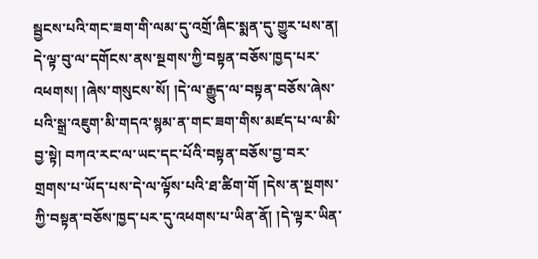སྦྱངས་པའི་གང་ཟག་གི་ལམ་དུ་འགྲོ་ཞིང་སྨན་དུ་གྱུར་པས་ན། དེ་ལྟ་བུ་ལ་དགོངས་ནས་སྔགས་ཀྱི་བསྟན་བཅོས་ཁྱད་པར་འཕགས། །ཞེས་གསུངས་སོ། །དེ་ལ་རྒྱུད་ལ་བསྟན་བཅོས་ཞེས་པའི་སྒྲ་འཇུག་མི་གདའ་སྙམ་ན་གང་ཟག་གིས་མཛད་པ་ལ་མི་བྱ་སྟེ། བཀའ་རང་ལ་ཡང་དང་པོའི་བསྟན་བཅོས་བྱ་བར་གྲགས་པ་ཡོད་པས་དེ་ལ་ལྟོས་པའི་ཐ་ཚིག་གོ །དེས་ན་སྔགས་ཀྱི་བསྟན་བཅོས་ཁྱད་པར་དུ་འཕགས་པ་ཡིན་ནོ། །དེ་ལྟར་ཡིན་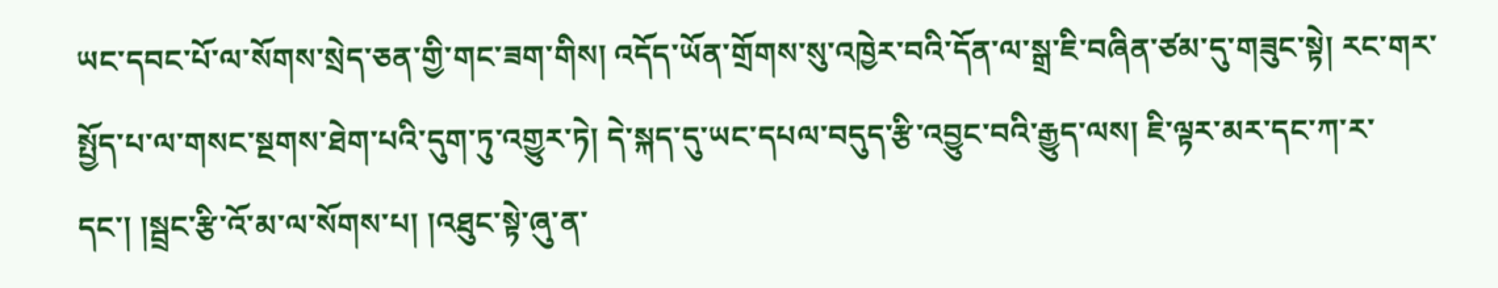ཡང་དབང་པོ་ལ་སོགས་སྲེད་ཅན་གྱི་གང་ཟག་གིས། འདོད་ཡོན་གྲོགས་སུ་འཁྱེར་བའི་དོན་ལ་སྒྲ་ཇི་བཞིན་ཙམ་དུ་གཟུང་སྟེ། རང་གར་སྤྱོད་པ་ལ་གསང་སྔགས་ཐེག་པའི་དུག་ཏུ་འགྱུར་ཏེ། དེ་སྐད་དུ་ཡང་དཔལ་བདུད་རྩི་འབྱུང་བའི་རྒྱུད་ལས། ཇི་ལྟར་མར་དང་ཀ་ར་དང་། །སྦྲང་རྩི་འོ་མ་ལ་སོགས་པ། །འཐུང་སྟེ་ཞུ་ན་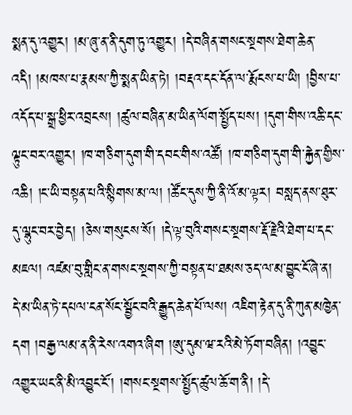སྨན་དུ་འགྱུར། །མ་ཞུ་ན་ནི་དུག་ཏུ་འགྱུར། །དེ་བཞིན་གསང་སྔགས་ཐེག་ཆེན་འདི། །མཁས་པ་རྣམས་ཀྱི་སྨན་ཡིན་ཏེ། །བརྡའ་དང་དོན་ལ་རྨོངས་པ་ཡི། །བྱིས་པ་འདོད་པ་སྒྲ་ཕྱིར་འབྲངས། །ཚུལ་བཞིན་མ་ཡིན་ལོག་སྤྱོད་པས། །དུག་གིས་འཆི་དང་ལྟུང་བར་འགྱུར། །ཁ་གཅིག་དུག་གི་དབང་གིས་འཚོ། །ཁ་གཅིག་དུག་གི་རྐྱེན་གྱིས་འཆི། །ང་ཡི་བསྟན་པའི་སྙིགས་མ་ལ། །ཚོང་དུས་ཀྱི་ནི་འོ་མ་ལྟར། བསླད་ནས་ཐུར་དུ་ལྷུང་བར་བྱེད། །ཅེས་གསུངས་སོ། །དེ་ལྟ་བུའི་གསང་སྔགས་རྡོ་རྗེའི་ཐེག་པ་དང་མཇལ། འཛམ་བུ་གླིང་ན་གསང་སྔགས་ཀྱི་བསྟན་པ་ཐམས་ཅད་ལ་མ་བྱུང་ངོ་ཞེ་ན། དེ་མ་ཡིན་ཏེ་དཔལ་ངན་སོང་སྦྱོང་བའི་རྒྱུད་ཆེན་པོ་ལས། འཇིག་རྟེན་དུ་ནི་ཀུན་མཁྱེན་དག །བརྒྱ་ལམ་ན་ནི་རེས་འགའ་ཞིག །ཨུ་དུམ་ཝ་རའི་མེ་ཏོག་བཞིན། །འབྱུང་འགྱུར་ཡང་ནི་མི་འབྱུང་ངོ་། །གསང་སྔགས་སྤྱོད་ཚུལ་ཆོ་ག་ནི། །དེ་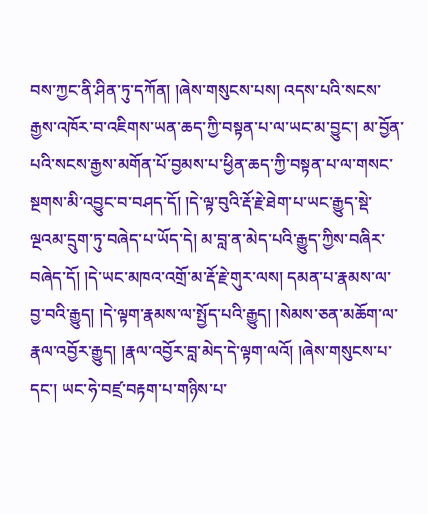བས་ཀྱང་ནི་ཤིན་ཏུ་དཀོན། །ཞེས་གསུངས་པས། འདས་པའི་སངས་རྒྱས་འཁོར་བ་འཇིགས་ཡན་ཆད་ཀྱི་བསྟན་པ་ལ་ཡང་མ་བྱུང་། མ་བྱོན་པའི་སངས་རྒྱས་མགོན་པོ་བྱམས་པ་ཕྱིན་ཆད་ཀྱི་བསྟན་པ་ལ་གསང་སྔགས་མི་འབྱུང་བ་བཤད་དོ། །དེ་ལྟ་བུའི་རྡོ་རྗེ་ཐེག་པ་ཡང་རྒྱུད་སྡེ་ལྔའམ་དྲུག་ཏུ་བཞེད་པ་ཡོད་དེ། མ་བླ་ན་མེད་པའི་རྒྱུད་ཀྱིས་བཞིར་བཞེད་དོ། །དེ་ཡང་མཁའ་འགྲོ་མ་རྡོ་རྗེ་གུར་ལས། དམན་པ་རྣམས་ལ་བྱ་བའི་རྒྱུད། །དེ་ལྟག་རྣམས་ལ་སྤྱོད་པའི་རྒྱུད། །སེམས་ཅན་མཆོག་ལ་རྣལ་འབྱོར་རྒྱུད། །རྣལ་འབྱོར་བླ་མེད་དེ་ལྟག་ལའོ། །ཞེས་གསུངས་པ་དང་། ཡང་ཧེ་བཛྲ་བརྟག་པ་གཉིས་པ་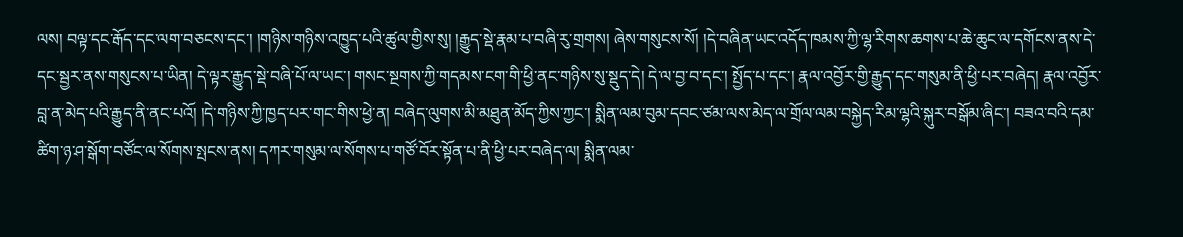ལས། བལྟ་དང་རྒོད་དང་ལག་བཅངས་དང་། །གཉིས་གཉིས་འཁྱུད་པའི་ཚུལ་གྱིས་སུ། །རྒྱུད་སྡེ་རྣམ་པ་བཞི་རུ་གྲགས། ཞེས་གསུངས་སོ། །དེ་བཞིན་ཡང་འདོད་ཁམས་ཀྱི་ལྷ་རིགས་ཆགས་པ་ཆེ་ཆུང་ལ་དགོངས་ནས་དེ་དང་སྦྱར་ནས་གསུངས་པ་ཡིན། དེ་ལྟར་རྒྱུད་སྡེ་བཞི་པོ་ལ་ཡང་། གསང་སྔགས་ཀྱི་གདམས་ངག་གི་ཕྱི་ནང་གཉིས་སུ་སྡུད་དེ། དེ་ལ་བྱ་བ་དང་། སྤྱོད་པ་དང་། རྣལ་འབྱོར་གྱི་རྒྱུད་དང་གསུམ་ནི་ཕྱི་པར་བཞེད། རྣལ་འབྱོར་བླ་ན་མེད་པའི་རྒྱུད་ནི་ནང་པའོ། །དེ་གཉིས་ཀྱི་ཁྱད་པར་གང་གིས་ཕྱེ་ན། བཞེད་ལུགས་མི་མཐུན་མོད་ཀྱིས་ཀྱང་། སྨིན་ལམ་བུམ་དབང་ཙམ་ལས་མེད་ལ་གྲོལ་ལམ་བསྐྱེད་རིམ་ལྷའི་སྐུར་བསྒོམ་ཞིང་། བཟའ་བའི་དམ་ཚིག་ཉ་ཤ་སྒོག་བཙོང་ལ་སོགས་སྤངས་ནས། དཀར་གསུམ་ལ་སོགས་པ་གཙོ་བོར་སྟོན་པ་ནི་ཕྱི་པར་བཞེད་ལ། སྨིན་ལམ་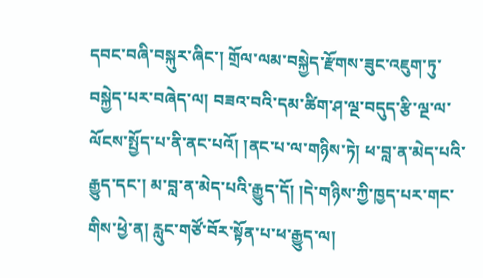དབང་བཞི་བསྐུར་ཞིང་། གྲོལ་ལམ་བསྐྱེད་རྫོགས་ཟུང་འཇུག་ཏུ་བསྐྱེད་པར་བཞེད་ལ། བཟའ་བའི་དམ་ཚིག་ཤ་ལྔ་བདུད་རྩི་ལྔ་ལ་ལོངས་སྤྱོད་པ་ནི་ནང་པའོ། །ནང་པ་ལ་གཉིས་ཏེ། ཕ་བླ་ན་མེད་པའི་རྒྱུད་དང་། མ་བླ་ན་མེད་པའི་རྒྱུད་དོ། །དེ་གཉིས་ཀྱི་ཁྱད་པར་གང་གིས་ཕྱེ་ན། རླུང་གཙོ་བོར་སྟོན་པ་ཕ་རྒྱུད་ལ།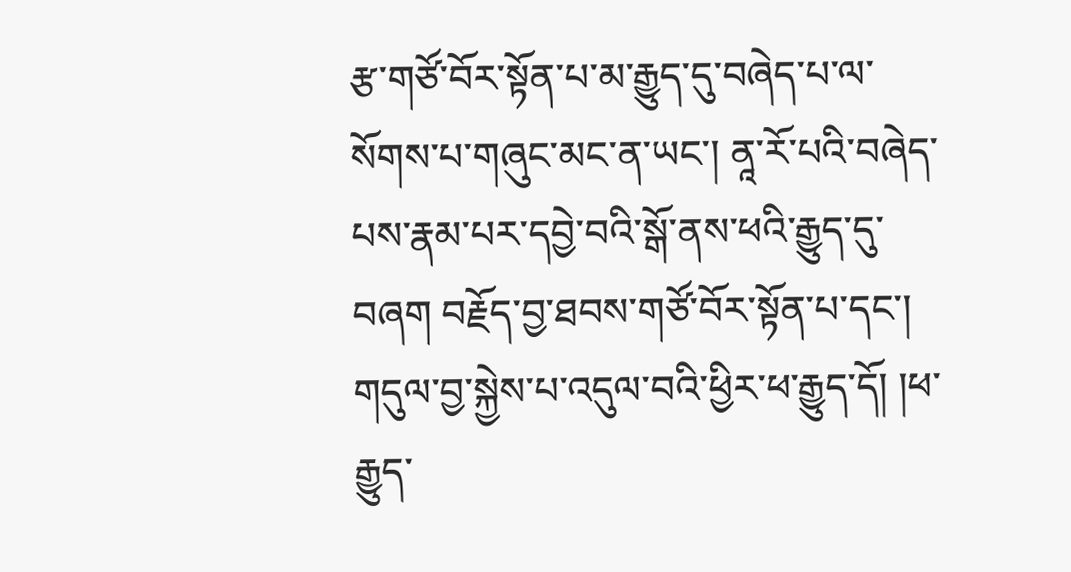རྩ་གཙོ་བོར་སྟོན་པ་མ་རྒྱུད་དུ་བཞེད་པ་ལ་སོགས་པ་གཞུང་མང་ན་ཡང་། ནཱ་རོ་པའི་བཞེད་པས་རྣམ་པར་དབྱེ་བའི་སྒོ་ནས་ཕའི་རྒྱུད་དུ་བཞག བརྗོད་བྱ་ཐབས་གཙོ་བོར་སྟོན་པ་དང་། གདུལ་བྱ་སྐྱེས་པ་འདུལ་བའི་ཕྱིར་ཕ་རྒྱུད་དོ། །ཕ་རྒྱུད་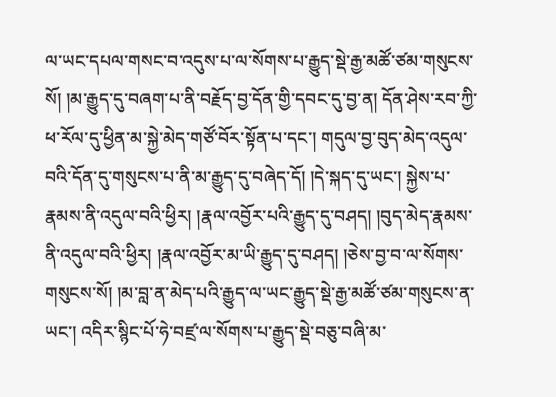ལ་ཡང་དཔལ་གསང་བ་འདུས་པ་ལ་སོགས་པ་རྒྱུད་སྡེ་རྒྱ་མཚོ་ཙམ་གསུངས་སོ། །མ་རྒྱུད་དུ་བཞག་པ་ནི་བརྗོད་བྱ་དོན་གྱི་དབང་དུ་བྱ་ན། དོན་ཤེས་རབ་ཀྱི་ཕ་རོལ་དུ་ཕྱིན་མ་སྐྱེ་མེད་གཙོ་བོར་སྟོན་པ་དང་། གདུལ་བྱ་བུད་མེད་འདུལ་བའི་དོན་དུ་གསུངས་པ་ནི་མ་རྒྱུད་དུ་བཞེད་དོ། །དེ་སྐད་དུ་ཡང་། སྐྱེས་པ་རྣམས་ནི་འདུལ་བའི་ཕྱིར། །རྣལ་འབྱོར་པའི་རྒྱུད་དུ་བཤད། །བུད་མེད་རྣམས་ནི་འདུལ་བའི་ཕྱིར། །རྣལ་འབྱོར་མ་ཡི་རྒྱུད་དུ་བཤད། །ཅེས་བྱ་བ་ལ་སོགས་གསུངས་སོ། །མ་བླ་ན་མེད་པའི་རྒྱུད་ལ་ཡང་རྒྱུད་སྡེ་རྒྱ་མཚོ་ཙམ་གསུངས་ན་ཡང་། འདིར་སྙིང་པོ་ཧེ་བཛྲ་ལ་སོགས་པ་རྒྱུད་སྡེ་བཅུ་བཞི་མ་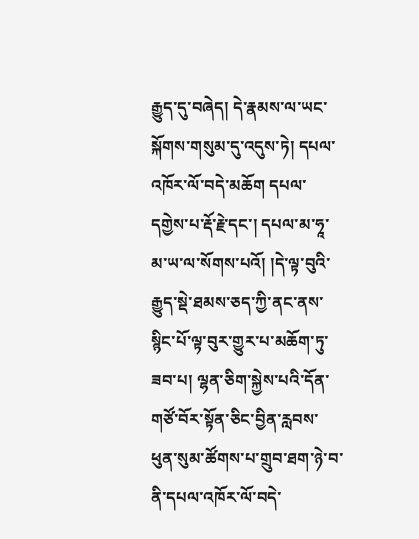རྒྱུད་དུ་བཞེད། དེ་རྣམས་ལ་ཡང་སྐོགས་གསུམ་དུ་འདུས་ཏེ། དཔལ་འཁོར་ལོ་བདེ་མཆོག དཔལ་དགྱེས་པ་རྡོ་རྗེ་དང་། དཔལ་མ་ཧཱ་མ་ཡ་ལ་སོགས་པའོ། །དེ་ལྟ་བུའི་རྒྱུད་སྡེ་ཐམས་ཅད་ཀྱི་ནང་ནས་སྙིང་པོ་ལྟ་བུར་གྱུར་པ་མཆོག་ཏུ་ཟབ་པ། ལྷན་ཅིག་སྐྱེས་པའི་དོན་གཙོ་བོར་སྟོན་ཅིང་བྱིན་རླབས་ཕུན་སུམ་ཚོགས་པ་གྲུབ་ཐག་ཉེ་བ་ནི་དཔལ་འཁོར་ལོ་བདེ་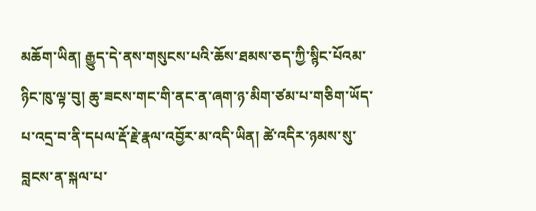མཆོག་ཡིན། རྒྱུད་དེ་ནས་གསུངས་པའི་ཆོས་ཐམས་ཅད་ཀྱི་སྙིང་པོའམ་ཉིང་ཁུ་ལྟ་བུ། ཆུ་ཟངས་གང་གི་ནང་ན་ཞག་ཉ་མིག་ཙམ་པ་གཅིག་ཡོད་པ་འདྲ་བ་ནི་དཔལ་རྡོ་རྗེ་རྣལ་འབྱོར་མ་འདི་ཡིན། ཚེ་འདིར་ཉམས་སུ་བླངས་ན་སྐལ་པ་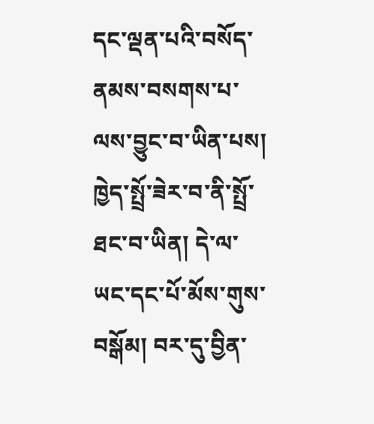དང་ལྡན་པའི་བསོད་ནམས་བསགས་པ་ལས་བྱུང་བ་ཡིན་པས། ཁྱེད་སྤྲོ་ཟེར་བ་ནི་སྤྲོ་ཐང་བ་ཡིན། དེ་ལ་ཡང་དང་པོ་མོས་གུས་བསྒོམ། བར་དུ་བྱིན་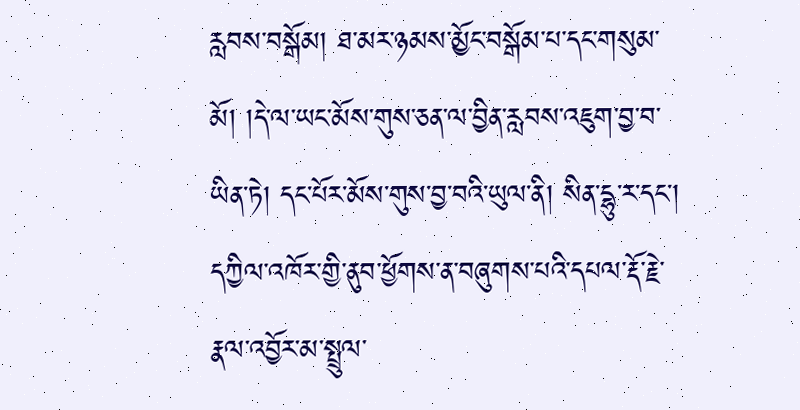རླབས་བསྒོམ། ཐ་མར་ཉམས་མྱོང་བསྒོམ་པ་དང་གསུམ་མོ། །དེ་ལ་ཡང་མོས་གུས་ཅན་ལ་བྱིན་རླབས་འཇུག་བྱ་བ་ཡིན་ཏེ། དང་པོར་མོས་གུས་བྱ་བའི་ཡུལ་ནི། སིན་དྷུ་ར་དང་། དཀྱིལ་འཁོར་གྱི་ནུབ་ཕྱོགས་ན་བཞུགས་པའི་དཔལ་རྡོ་རྗེ་རྣལ་འབྱོར་མ་སྤྲུལ་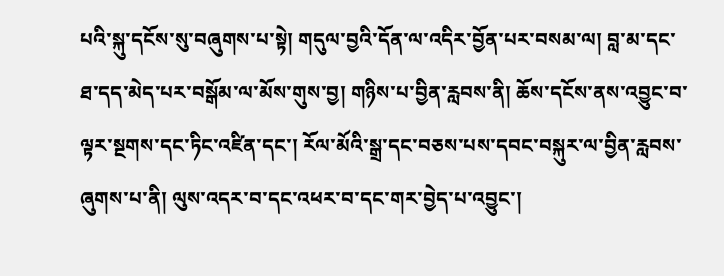པའི་སྐུ་དངོས་སུ་བཞུགས་པ་སྟེ། གདུལ་བྱའི་དོན་ལ་འདིར་བྱོན་པར་བསམ་ལ། བླ་མ་དང་ཐ་དད་མེད་པར་བསྒོམ་ལ་མོས་གུས་བྱ། གཉིས་པ་བྱིན་རླབས་ནི། ཆོས་དངོས་ནས་འབྱུང་བ་ལྟར་སྔགས་དང་ཏིང་འཛིན་དང་། རོལ་མོའི་སྒྲ་དང་བཅས་པས་དབང་བསྐུར་ལ་བྱིན་རླབས་ཞུགས་པ་ནི། ལུས་འདར་བ་དང་འཕར་བ་དང་གར་བྱེད་པ་འབྱུང་།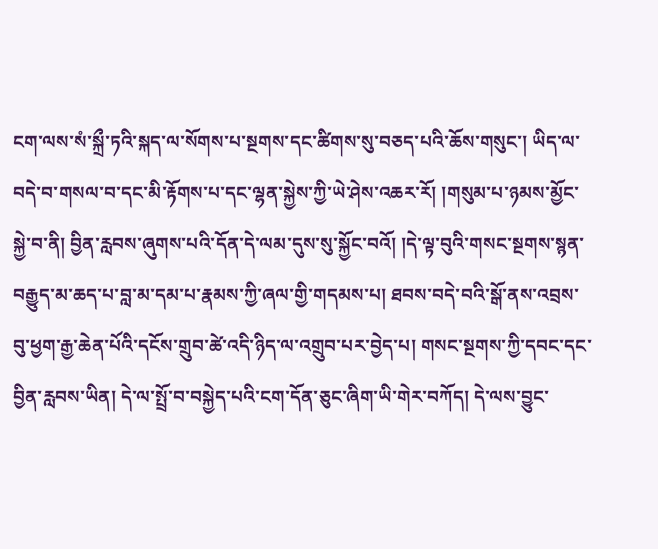ངག་ལས་སཾ་སྐྲྀ་ཏའི་སྐད་ལ་སོགས་པ་སྔགས་དང་ཚིགས་སུ་བཅད་པའི་ཆོས་གསུང་། ཡིད་ལ་བདེ་བ་གསལ་བ་དང་མི་རྟོགས་པ་དང་ལྷན་སྐྱེས་ཀྱི་ཡེ་ཤེས་འཆར་རོ། །གསུམ་པ་ཉམས་མྱོང་སྐྱེ་བ་ནི། བྱིན་རླབས་ཞུགས་པའི་དོན་དེ་ལམ་དུས་སུ་སྐྱོང་བའོ། །དེ་ལྟ་བུའི་གསང་སྔགས་སྙན་བརྒྱུད་མ་ཆད་པ་བླ་མ་དམ་པ་རྣམས་ཀྱི་ཞལ་གྱི་གདམས་པ། ཐབས་བདེ་བའི་སྒོ་ནས་འབྲས་བུ་ཕྱག་རྒྱ་ཆེན་པོའི་དངོས་གྲུབ་ཚེ་འདི་ཉིད་ལ་འགྲུབ་པར་བྱེད་པ། གསང་སྔགས་ཀྱི་དབང་དང་བྱིན་རླབས་ཡིན། དེ་ལ་སྤྲོ་བ་བསྐྱེད་པའི་ངག་དོན་ཅུང་ཞིག་ཡི་གེར་བཀོད། དེ་ལས་བྱུང་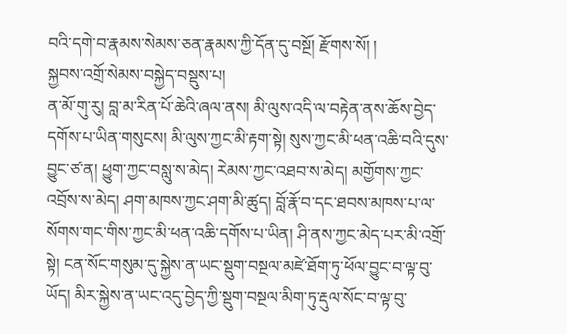བའི་དགེ་བ་རྣམས་སེམས་ཅན་རྣམས་ཀྱི་དོན་དུ་བསྔོ། རྫོགས་སོ། །
སྐྱབས་འགྲོ་སེམས་བསྐྱེད་བསྡུས་པ།
ན་མོ་གུ་རུ། བླ་མ་རིན་པོ་ཆེའི་ཞལ་ནས། མི་ལུས་འདི་ལ་བརྟེན་ནས་ཆོས་བྱེད་དགོས་པ་ཡིན་གསུངས། མི་ལུས་ཀྱང་མི་རྟག་སྟེ། སུས་ཀྱང་མི་ཕན་འཆི་བའི་དུས་བྱུང་ཙ་ན། ཕྱུག་ཀྱང་བསླུ་ས་མེད། རེམས་ཀྱང་འཐབ་ས་མེད། མགྱོགས་ཀྱང་འབྲོས་ས་མེད། ཤག་མཁས་ཀྱང་ཤག་མི་ཚུད། བློ་རྣོ་བ་དང་ཐབས་མཁས་པ་ལ་སོགས་གང་གིས་ཀྱང་མི་ཕན་འཆི་དགོས་པ་ཡིན། ཤི་ནས་ཀྱང་མེད་པར་མི་འགྲོ་སྟེ། ངན་སོང་གསུམ་དུ་སྐྱེས་ན་ཡང་སྡུག་བསྔལ་མཛེ་ཐོག་ཏུ་ཕོལ་བྱུང་བ་ལྟ་བུ་ཡོད། མིར་སྐྱེས་ན་ཡང་འདུ་བྱེད་ཀྱི་སྡུག་བསྔལ་མིག་ཏུ་རྡུལ་སོང་བ་ལྟ་བུ་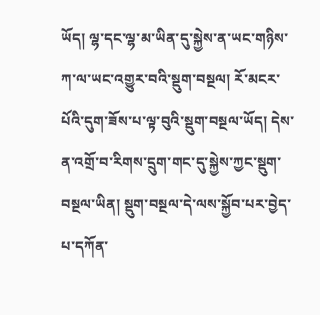ཡོད། ལྷ་དང་ལྷ་མ་ཡིན་དུ་སྐྱེས་ན་ཡང་གཉིས་ཀ་ལ་ཡང་འགྱུར་བའི་སྡུག་བསྔལ། རོ་མངར་པོའི་དུག་ཟོས་པ་ལྟ་བུའི་སྡུག་བསྔལ་ཡོད། དེས་ན་འགྲོ་བ་རིགས་དྲུག་གང་དུ་སྐྱེས་ཀྱང་སྡུག་བསྔལ་ཡིན། སྡུག་བསྔལ་དེ་ལས་སྐྱོབ་པར་བྱེད་པ་དཀོན་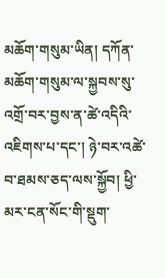མཆོག་གསུམ་ཡིན། དཀོན་མཆོག་གསུམ་ལ་སྐྱབས་སུ་འགྲོ་བར་བྱས་ན་ཚེ་འདིའི་འཇིགས་པ་དང་། ཉེ་བར་འཚེ་བ་ཐམས་ཅད་ལས་སྐྱོབ། ཕྱི་མར་ངན་སོང་གི་སྡུག་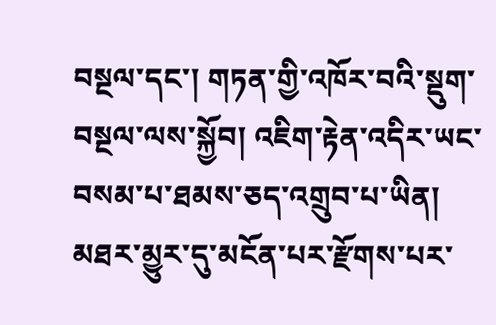བསྔལ་དང་། གཏན་གྱི་འཁོར་བའི་སྡུག་བསྔལ་ལས་སྐྱོབ། འཇིག་རྟེན་འདིར་ཡང་བསམ་པ་ཐམས་ཅད་འགྲུབ་པ་ཡིན། མཐར་མྱུར་དུ་མངོན་པར་རྫོགས་པར་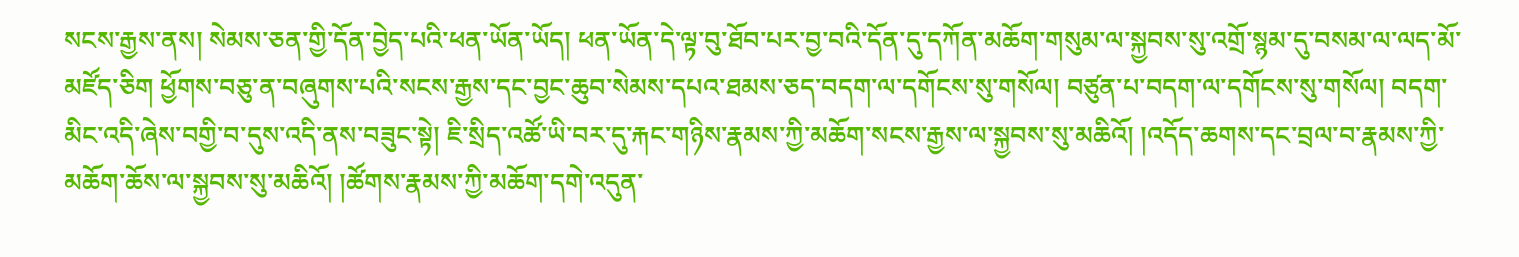སངས་རྒྱས་ནས། སེམས་ཅན་གྱི་དོན་བྱེད་པའི་ཕན་ཡོན་ཡོད། ཕན་ཡོན་དེ་ལྟ་བུ་ཐོབ་པར་བྱ་བའི་དོན་དུ་དཀོན་མཆོག་གསུམ་ལ་སྐྱབས་སུ་འགྲོ་སྙམ་དུ་བསམ་ལ་ལད་མོ་མཛོད་ཅིག ཕྱོགས་བཅུ་ན་བཞུགས་པའི་སངས་རྒྱས་དང་བྱང་ཆུབ་སེམས་དཔའ་ཐམས་ཅད་བདག་ལ་དགོངས་སུ་གསོལ། བཙུན་པ་བདག་ལ་དགོངས་སུ་གསོལ། བདག་མིང་འདི་ཞེས་བགྱི་བ་དུས་འདི་ནས་བཟུང་སྟེ། ཇི་སྲིད་འཚོ་ཡི་བར་དུ་རྐང་གཉིས་རྣམས་ཀྱི་མཆོག་སངས་རྒྱས་ལ་སྐྱབས་སུ་མཆིའོ། །འདོད་ཆགས་དང་བྲལ་བ་རྣམས་ཀྱི་མཆོག་ཆོས་ལ་སྐྱབས་སུ་མཆིའོ། །ཚོགས་རྣམས་ཀྱི་མཆོག་དགེ་འདུན་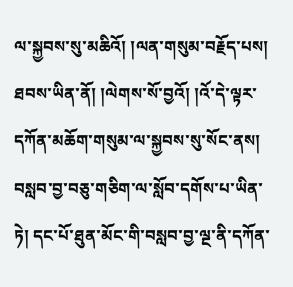ལ་སྐྱབས་སུ་མཆིའོ། །ལན་གསུམ་བརྗོད་པས། ཐབས་ཡིན་ནོ། །ལེགས་སོ་བྱའོ། །འོ་དེ་ལྟར་དཀོན་མཆོག་གསུམ་ལ་སྐྱབས་སུ་སོང་ནས། བསླབ་བྱ་བཅུ་གཅིག་ལ་སློབ་དགོས་པ་ཡིན་ཏེ། དང་པོ་ཐུན་མོང་གི་བསླབ་བྱ་ལྔ་ནི་དཀོན་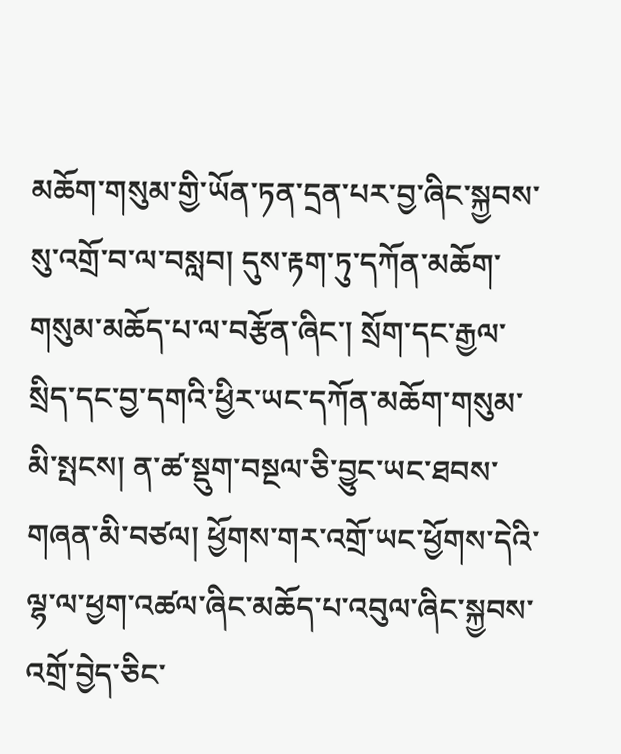མཆོག་གསུམ་གྱི་ཡོན་ཏན་དྲན་པར་བྱ་ཞིང་སྐྱབས་སུ་འགྲོ་བ་ལ་བསླབ། དུས་རྟག་ཏུ་དཀོན་མཆོག་གསུམ་མཆོད་པ་ལ་བརྩོན་ཞིང་། སྲོག་དང་རྒྱལ་སྲིད་དང་བྱ་དགའི་ཕྱིར་ཡང་དཀོན་མཆོག་གསུམ་མི་སྤངས། ན་ཚ་སྡུག་བསྔལ་ཅི་བྱུང་ཡང་ཐབས་གཞན་མི་བཙལ། ཕྱོགས་གར་འགྲོ་ཡང་ཕྱོགས་དེའི་ལྷ་ལ་ཕྱག་འཚལ་ཞིང་མཆོད་པ་འབུལ་ཞིང་སྐྱབས་འགྲོ་བྱེད་ཅིང་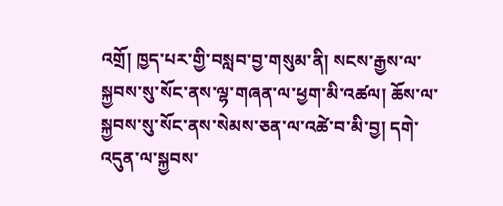འགྲོ། ཁྱད་པར་གྱི་བསླབ་བྱ་གསུམ་ནི། སངས་རྒྱས་ལ་སྐྱབས་སུ་སོང་ནས་ལྷ་གཞན་ལ་ཕྱག་མི་འཚལ། ཆོས་ལ་སྐྱབས་སུ་སོང་ནས་སེམས་ཅན་ལ་འཚེ་བ་མི་བྱ། དགེ་འདུན་ལ་སྐྱབས་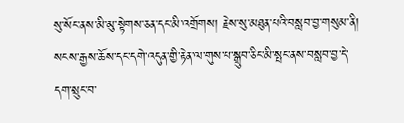སུ་སོང་ནས་མི་མུ་སྟེགས་ཅན་དང་མི་འགྲོགས། རྗེས་སུ་མཐུན་པའི་བསླབ་བྱ་གསུམ་ནི། སངས་རྒྱས་ཆོས་དང་དགེ་འདུན་གྱི་རྟེན་ལ་གུས་པ་སྒྲུབ་ཅིང་མི་སྤང་ནས་བསླབ་བྱ་དེ་དག་སྲུང་བ་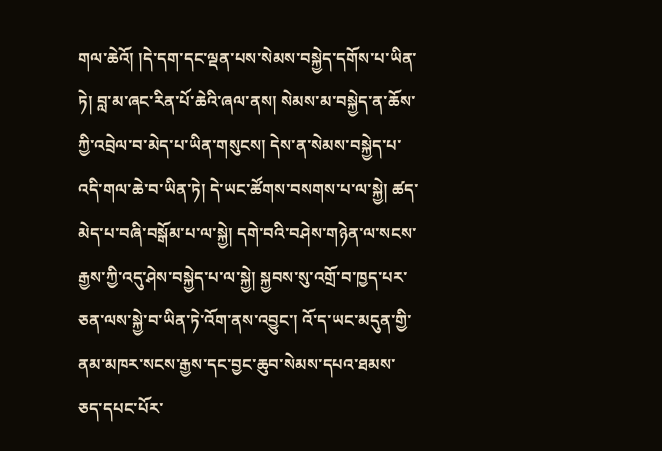གལ་ཆེའོ། །དེ་དག་དང་ལྡན་པས་སེམས་བསྐྱེད་དགོས་པ་ཡིན་ཏེ། བླ་མ་ཞང་རིན་པོ་ཆེའི་ཞལ་ནས། སེམས་མ་བསྐྱེད་ན་ཆོས་ཀྱི་འབྲེལ་བ་མེད་པ་ཡིན་གསུངས། དེས་ན་སེམས་བསྐྱེད་པ་འདི་གལ་ཆེ་བ་ཡིན་ཏེ། དེ་ཡང་ཚོགས་བསགས་པ་ལ་སྐྱེ། ཚད་མེད་པ་བཞི་བསྒོམ་པ་ལ་སྐྱེ། དགེ་བའི་བཤེས་གཉེན་ལ་སངས་རྒྱས་ཀྱི་འདུ་ཤེས་བསྐྱེད་པ་ལ་སྐྱེ། སྐྱབས་སུ་འགྲོ་བ་ཁྱད་པར་ཅན་ལས་སྐྱེ་བ་ཡིན་ཏེ་འོག་ནས་འབྱུང་། འོ་ད་ཡང་མདུན་གྱི་ནམ་མཁར་སངས་རྒྱས་དང་བྱང་ཆུབ་སེམས་དཔའ་ཐམས་ཅད་དཔང་པོར་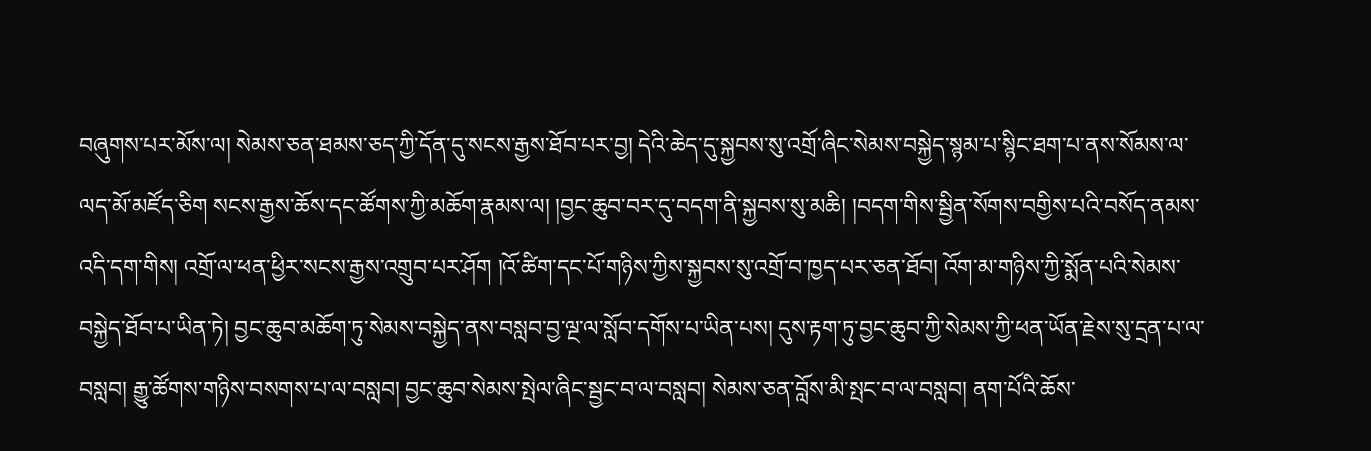བཞུགས་པར་མོས་ལ། སེམས་ཅན་ཐམས་ཅད་ཀྱི་དོན་དུ་སངས་རྒྱས་ཐོབ་པར་བྱ། དེའི་ཆེད་དུ་སྐྱབས་སུ་འགྲོ་ཞིང་སེམས་བསྐྱེད་སྙམ་པ་སྙིང་ཐག་པ་ནས་སོམས་ལ་ལད་མོ་མཛོད་ཅིག སངས་རྒྱས་ཆོས་དང་ཚོགས་ཀྱི་མཆོག་རྣམས་ལ། །བྱང་ཆུབ་བར་དུ་བདག་ནི་སྐྱབས་སུ་མཆི། །བདག་གིས་སྦྱིན་སོགས་བགྱིས་པའི་བསོད་ནམས་འདི་དག་གིས། འགྲོ་ལ་ཕན་ཕྱིར་སངས་རྒྱས་འགྲུབ་པར་ཤོག །འོ་ཚིག་དང་པོ་གཉིས་ཀྱིས་སྐྱབས་སུ་འགྲོ་བ་ཁྱད་པར་ཅན་ཐོབ། འོག་མ་གཉིས་ཀྱི་སྨོན་པའི་སེམས་བསྐྱེད་ཐོབ་པ་ཡིན་ཏེ། བྱང་ཆུབ་མཆོག་ཏུ་སེམས་བསྐྱེད་ནས་བསླབ་བྱ་ལྔ་ལ་སློབ་དགོས་པ་ཡིན་པས། དུས་རྟག་ཏུ་བྱང་ཆུབ་ཀྱི་སེམས་ཀྱི་ཕན་ཡོན་རྗེས་སུ་དྲན་པ་ལ་བསླབ། རྒྱུ་ཚོགས་གཉིས་བསགས་པ་ལ་བསླབ། བྱང་ཆུབ་སེམས་སྤེལ་ཞིང་སྦྱང་བ་ལ་བསླབ། སེམས་ཅན་བློས་མི་སྤང་བ་ལ་བསླབ། ནག་པོའི་ཆོས་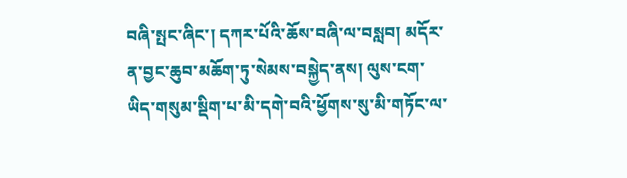བཞི་སྤང་ཞིང་། དཀར་པོའི་ཆོས་བཞི་ལ་བསླབ། མདོར་ན་བྱང་ཆུབ་མཆོག་ཏུ་སེམས་བསྐྱེད་ནས། ལུས་ངག་ཡིད་གསུམ་སྡིག་པ་མི་དགེ་བའི་ཕྱོགས་སུ་མི་གཏོང་ལ་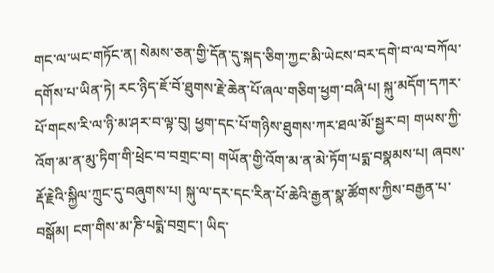གང་ལ་ཡང་གཏོང་ན། སེམས་ཅན་གྱི་དོན་དུ་སྐད་ཅིག་ཀྱང་མི་ཡེངས་བར་དགེ་བ་ལ་བཀོལ་དགོས་པ་ཡིན་ཏེ། རང་ཉིད་ཇོ་བོ་ཐུགས་རྗེ་ཆེན་པོ་ཞལ་གཅིག་ཕྱག་བཞི་པ། སྐུ་མདོག་དཀར་པོ་གངས་རི་ལ་ཉི་མ་ཤར་བ་ལྟ་བུ། ཕྱག་དང་པོ་གཉིས་ཐུགས་ཀར་ཐལ་མོ་སྦྱར་བ། གཡས་ཀྱི་འོག་མ་ན་མུ་ཏིག་གི་ཕྲེང་བ་བགྲང་བ། གཡོན་གྱི་འོག་མ་ན་མེ་ཏོག་པདྨ་བསྣམས་པ། ཞབས་རྡོ་རྗེའི་སྐྱིལ་ཀྲུང་དུ་བཞུགས་པ། སྐུ་ལ་དར་དང་རིན་པོ་ཆེའི་རྒྱན་སྣ་ཚོགས་ཀྱིས་བརྒྱན་པ་བསྒོམ། ངག་གིས་མ་ཎི་པདྨེ་བགྲང་། ཡིད་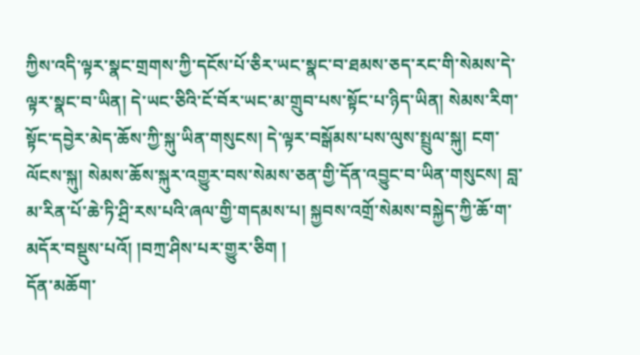ཀྱིས་འདི་ལྟར་སྣང་གྲགས་ཀྱི་དངོས་པོ་ཅིར་ཡང་སྣང་བ་ཐམས་ཅད་རང་གི་སེམས་དེ་ལྟར་སྣང་བ་ཡིན། དེ་ཡང་ཅིའི་ངོ་བོར་ཡང་མ་གྲུབ་པས་སྟོང་པ་ཉིད་ཡིན། སེམས་རིག་སྟོང་དབྱེར་མེད་ཆོས་ཀྱི་སྐུ་ཡིན་གསུངས། དེ་ལྟར་བསྒོམས་པས་ལུས་སྤྲུལ་སྐུ། ངག་ལོངས་སྐུ། སེམས་ཆོས་སྐུར་འགྱུར་བས་སེམས་ཅན་གྱི་དོན་འབྱུང་བ་ཡིན་གསུངས། བླ་མ་རིན་པོ་ཆེ་ཏི་ཤྲི་རས་པའི་ཞལ་གྱི་གདམས་པ། སྐྱབས་འགྲོ་སེམས་བསྐྱེད་ཀྱི་ཆོ་ག་མདོར་བསྡུས་པའོ། །བཀྲ་ཤིས་པར་གྱུར་ཅིག །
དོན་མཆོག་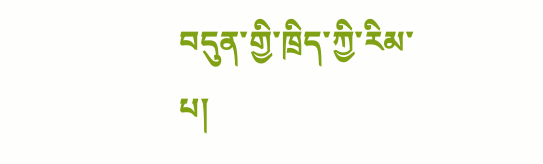བདུན་གྱི་ཁྲིད་ཀྱི་རིམ་པ།